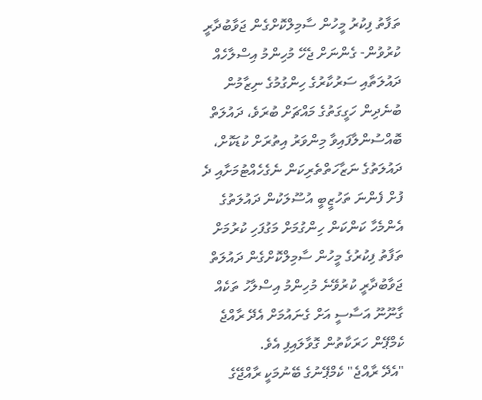ތަފާތު ފިކުރު މީހުން ސާމިލްކޮށްގެން ޖަވާބުދާރީ ކުރުވުން- ގެންނަށް ޖެހޭ މުހިންމު އިސްލާހެއް
ދައުލަތާއި ސަރުކާރުގެ ހިންގުމުގެ ނިޒާމުން ބުނެދިން ހަގީގަތުގެ މައްޗަށް ބުރަވެ، ދައުލަތް ބޮއްސުންލާފައިވާ މިންވަރު އިތުރަށް ކުޑަކޮށް، ދައުލަތުގެ ނަޒާހަތްތެރިކަން ނެގެހެއްޓުމަށާއި ދެ ފުށް ފެންނަ ތަހުޒީބީ އުސޫލަކުން ދައުލަތުގެ އެންމެހާ ކަންކަން ހިންގުމަށް މަގުފަހި ކުރުމަށް ތަފާތު ފިކުރުގެ މީހުން ސާމިލްކޮށްގެން ދައުލަތް ޖަވާބުދާރީ ކުރުވޭނެ މުހިންމު އިސްލާހު ތަކެއް ގާނޫނޫ އަސާސީ އަށް ގެނައުމަށް އެދޭ ރާއްޖެ ކެމްޕޭން ހަރަކާތުން ގޮވާލައިފި އެވެ.
"އެދޭ ރާއްޖެ" ކެމްޕޭނުގެ ބޭނުމަކީ ރާއްޖޭގެ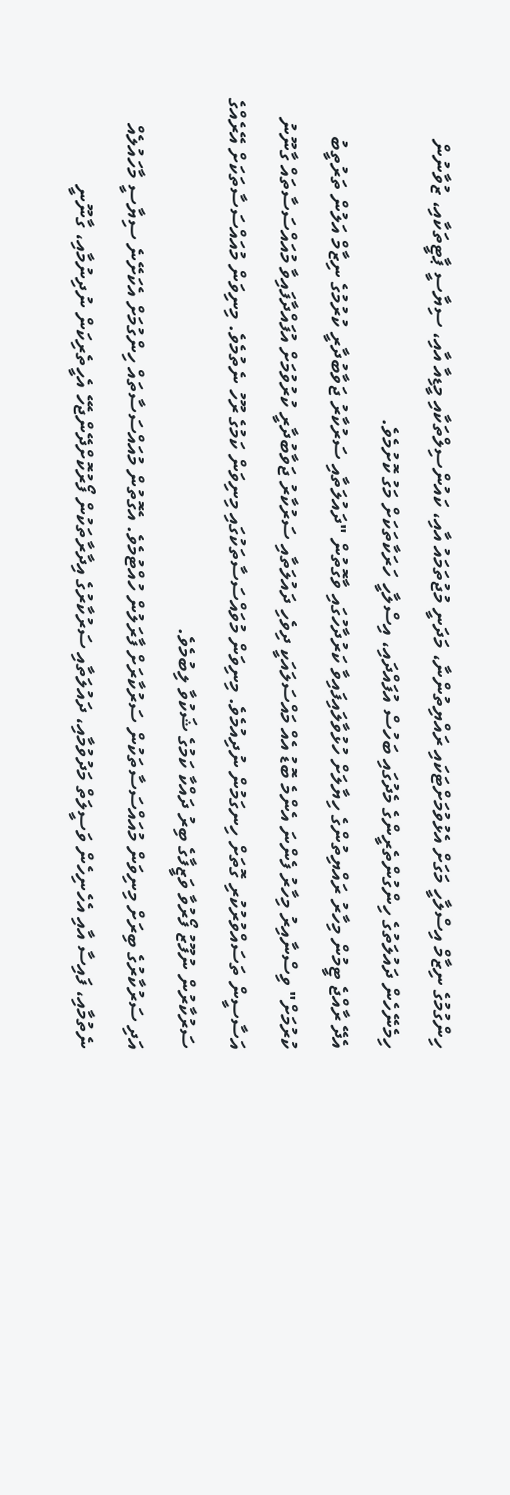ހިންގުމުގެ ނިޒާމް އިސްލާހީ މަގަށް އެޅުވުމަށްޓަކައި ރައްޔިތުންނާ، މަދަނީ މުޖުތަމައު އާއި، ކައުންސިލްތަކާއި މީޑިއާ އާއި، ސިޔާސީ ޕާޓީތަކާއި، ޒުވާނުން ހިމެނޭހެން ދައުލަތުގެ ހިންގުންތެރީންގެ މެދުގައި ބަހުސް އުފައްދައި، އިސްލާހީ ހަރަކާތަކަށް މަގު ކޮށުމެވެ.
އެދޭ ރާއްޖެ ޓީމުން މިހާރު ރައްޔިތުންގެ ހިޔާލަށް ހުޅުވާލައިފައިވާ ކަރުދާހުގައި ވާގޮތުން "ދައުލަތާއި ސަރުކާރު ޖަވާބުދާރީ ކުރުމުގެ ނިޒާމް އަލުން ތަރުތީބު ކުރުމަށް" ވިސްނާއިރު މިހާރު ފެންނަ އެންމެ ބޮޑު އެއް މައްސަލައަކީ ދިވެހި ދައުލަތާއި ސަރުކާރު ޖަވާބުދާރީ ކުރުވުމަށް އުފައްދާފައިވާ މުއައްސަސާތައް ގާނޫނު އަސާސީން ތަސައްވުރުކުރި ގޮތަށް ހިނގަމުން ނުދިއުމެވެ. މިނިވަން މުވައްސަސާތަކުގައި މިނިވަން ކަމުގެ ރޫހު ނެތުމެވެ. މިނިވަން މުއައްސަސާތަކަށް އޭރެއްގެ ސަރުކާރުން ނުފޫޒު ފޯރުވާ ވަޒީފާގެ ބިރު ދައްކާ ކަމުގެ ޝަކުވާ ލިބުމެވެ.
އަދި ސަރުކާރުގެ ބިރަށް މިނިވަން މުއައްސަސާތަކުން ސަރުކާރަށް ފާރަލުން ހުއްޓުމެވެ. އެގޮތުން މުއައްސަސާތައް ހިންގުމަށް އެކަށޭނެ ސިޔާސީ މާހައުލެއް ނެތުމާއި، ފައިސާ އާއި އެހެނިހެން ވަސީލަތް މަދުވުމާއި، ދައުލަތާއި ސަރުކާރުގެ އިދާރާތަކުން ފޯރުކޮށްދޭންޖެހޭ އެހީތެރިކަން ނުދިނުމާއި، ގާނޫނީ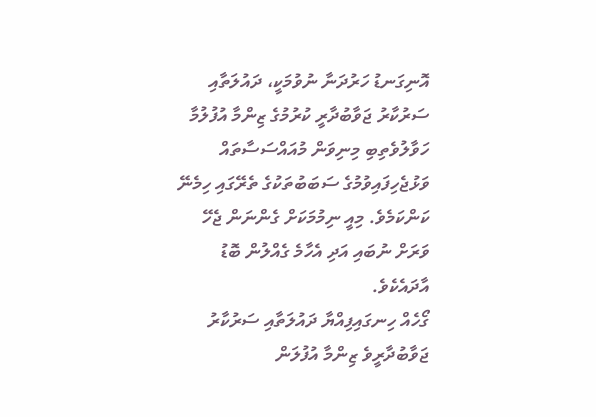އޮނިގަނޑު ހަރުދަނާ ނުވުމަކީ، ދައުލަތާއި ސަރުކާރު ޖަވާބުދާރީ ކުރުމުގެ ޒިންމާ އުފުލުމާ ހަވާލުވެތިބި މިނިވަން މުއައްސަސާތައް ވަޅުޖެހިފައިވުމުގެ ސަބަބުތަކުގެ ތެރޭގައި ހިމެނޭ ކަންކަމެވެ. މިއީ ނިމުމަކަށް ގެންނަން ޖެހޭ ވަރަށް ނުބައި އަދި އެހާމެ ގެއްލުން ބޮޑު އާދައެކެވެ.
ގޯހެއް ހިނގައިފިއްޔާ ދައުލަތާއި ސަރުކާރު ޖަވާބުދާރީވެ ޒިންމާ އުފުލަން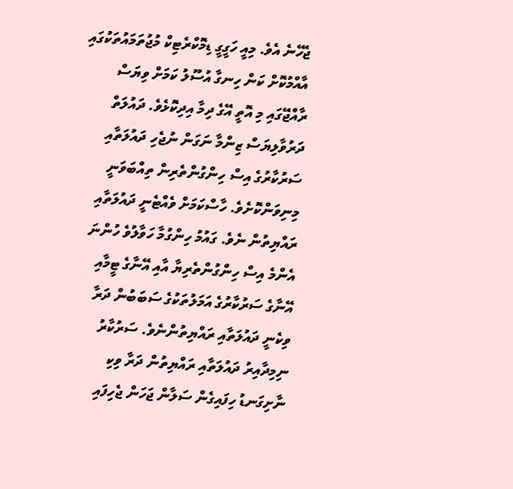ޖެހޭނެ އެވެ. މިއީ ހަގީގީ ޑިމޮކްރެޓިކް މުޖުތަމައުތަކުގައި އާއްމުކޮށް ކަން ހިނގާ އުސޫލު ކަމަށް ވިޔަސް ރާއްޖޭގައި މި އޮތީ އޭގެ ދިމާ އިދިކޮޅެވެ. ދައުލަތް ދަރުވާލިޔަސް ޒިންމާ ނަގަން ނުޖެހި ދައުލަތާއި ސަރުކާރުގެ އިސް ހިންގުންތެރިން ތިއްބަވަނީ މިނިވަންކޮށެވެ. ހާސްކަމަށް ވެއްޓެނީ ދައުލަތާއި ރައްޔިތުން ނެވެ. ގައުމު ހިންގުމާ ހަވާލުވެ ހުންނަ އެންމެ އިސް ހިންގުންތެރިޔާ އާއި އޭނާގެ ޓީމާއި އޭނާގެ ސަރުކާރުގެ އަމަލުތަކުގެ ސަބަބުން ދަރާ ވިކެނީ ދައުލަތާއި ރައްޔިތުންނެވެ. ސަރުކާރު ނިމިދާއިރު ދައުލަތާއި ރައްޔިތުން ދަރާ ވިކި ނާށިގަނޑު ހިފައިގެން ސަލާން ޖަހަން ޖެހިފައި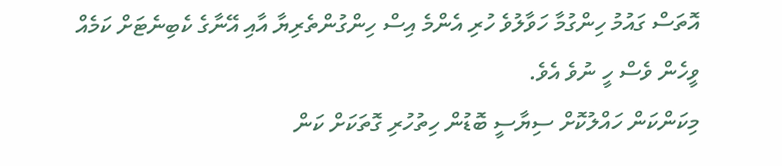އޮތަސް ގައުމު ހިންގުމާ ހަވާލުވެ ހުރި އެންމެ އިސް ހިންގުންތެރިޔާ އާއި އޭނާގެ ކެބިނެޓަށް ކަމެއް ވީހެން ވެސް ހީ ނުވެ އެވެ.
މިކަންކަން ހައްލުކޮށް ސިޔާސީ ބޮޑުން ހިތުހުރި ގޮތަކަށް ކަން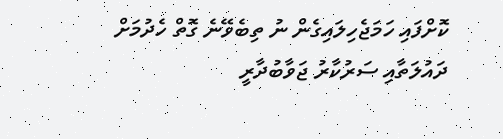ކޮށްފައި ހަމަޖެހިލައިގެން ނު ތިބެވޭނެ ގޮތް ހެދުމަށް ދައުލަތާއި ސަރުކާރު ޖަވާބުދާރީ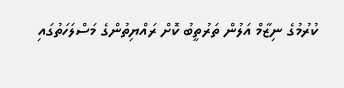ކުރުމުގެ ނިޒާމް އަލުން ތަރުތީބު ކޮށް ރައްޔިތުންގެ މަސްލަހަތުގައި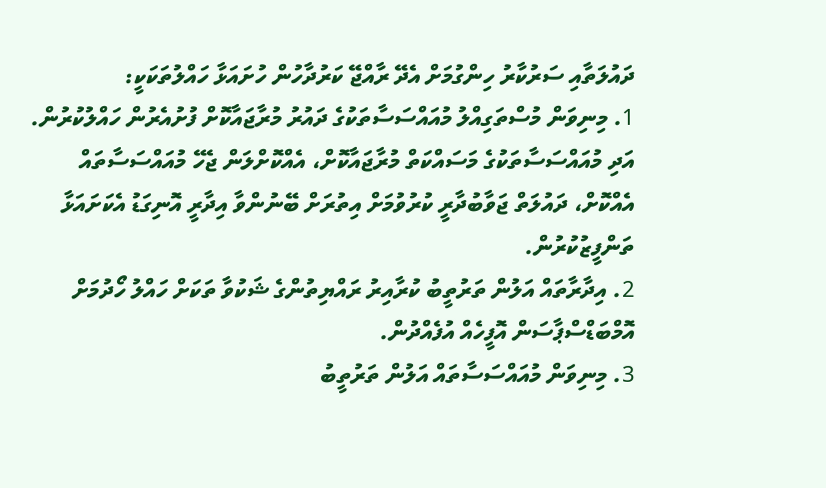ދައުލަތާއި ސަރުކާރު ހިންގުމަށް އެދޭ ރާއްޖޭ ކަރުދާހުން ހުށައަޅާ ހައްލުތަކަކީ:
1. މިނިވަން މުސްތަގިއްލު މުއައްސަސާތަކުގެ ދައުރު މުރާޖައާކޮށް ފުށުއެރުން ހައްލުކުރުން. އަދި މުއައްސަސާތަކުގެ މަސައްކަތް މުރާޖައާކޮށް، އެއްކޮށްލަން ޖެހޭ މުއައްސަސާތައް އެއްކޮށް، ދައުލަތް ޖަވާބުދާރީ ކުރުވުމަށް އިތުރަށް ބޭނުންވާ އިދާރީ އޮނިގަޑު އެކަށައަޅާ ތަންފީޒުކުރުން.
2. އިދާރާތައް އަލުން ތަރުތީބު ކުރާއިރު ރައްޔިތުންގެ ޝަކުވާ ތަކަށް ހައްލު ހޯދުމަށް އޮމްބަޑްސްޕާސަން އޮފީހެއް އުފެއްދުން.
3. މިނިވަން މުއައްސަސާތައް އަލުން ތަރުތީބު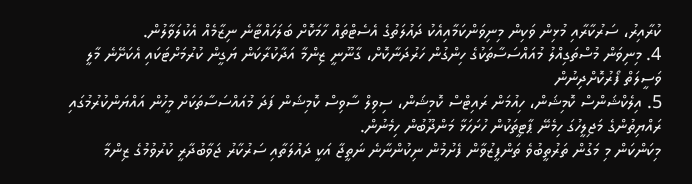ކުރާއިރު، ސަރުކާރާއި މުޅިން ވަކިން މިނިވަންކަމާއިއެކު ދައުލަތުގެ އެސެޓްތައް ހާމަކޮށް ބަލަހައްޓާނެ ނިޒާމެއް އެކުލަވާލުން.
4. މިނިވަން މުސްތަގިއްލު މުއައްސަސާތަކުގެ ހިންގުން ހަރުދަނާކޮށް، ގާނޫނީ ޒިންމާ އަދާކުރާކަން ޔަގީން ކުރުމަށްޓަކައި އެކަށޭނެ މާލީ ވަސީލަތް ފޯރުކޮށްދިނުން
5. އިލެކްޝަންސް ކޮމިޝަން، ހިއުމަން ރައިޓްސް ކޮމިޝަން، ސިވިލް ސާވިސް ކޮމިޝަން ފަދަ މުއައްސަސާތަކަށް މީހުން އައްޔަންކުރުމުގައި ރައްޔިތުންގެ މަޖިލީހުގަ ހިމެނޭ ޕާޓީތަކުން ހުށަހަޅާ މަންދޫބުން ހިމެނުން.
މިކަންކަން މި މަގުން ތަރުތީބުވެ ތަންފީޒުވާން ފެށުމުން ނިކުންނާނެ ނަތީޖާ އަކީ ދައުލަތާއި ސަރުކާރު ޖަވާބުދާރީ ކުރުވުމުގެ ޒިންމާ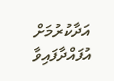އަދާކުރުމަށް އުފައްދާފައިވާ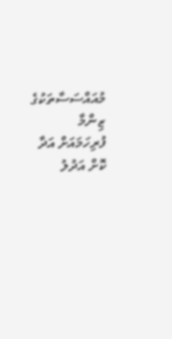މުއައްސަސާތަކުގެ ޒިންމާ ފުރިހަމައަށް އަދާ ކޮށް އަދުލު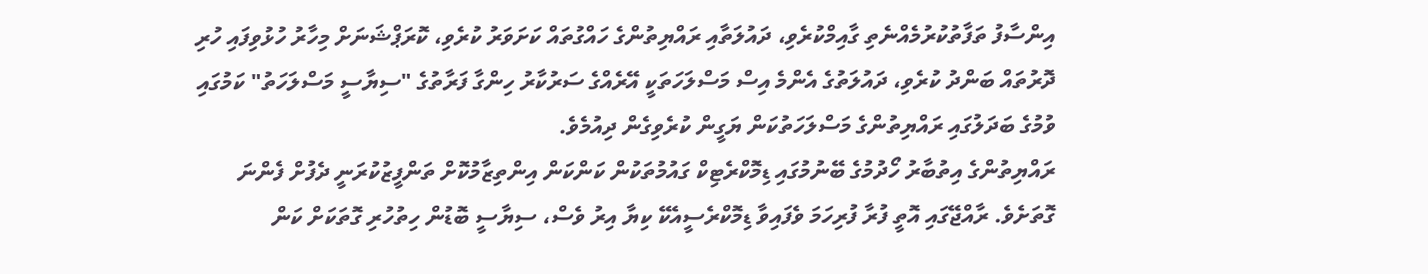އިންސާފު ތަފާތުކުރުމެއްނެތި ގާއިމްކުރެވި، ދައުލަތާއި ރައްޔިތުންގެ ހައްގުތައް ކަށަވަރު ކުރެވި، ކޮރަޕްޝަނަށް މިހާރު ހުޅުވިފައި ހުރި ދޮރުތައް ބަންދު ކުރެވި، ދައުލަތުގެ އެންމެ އިސް މަސްލަހަތަކީ އޭރެއްގެ ސަރުކާރު ހިންގާ ފަރާތުގެ "ސިޔާސީ މަސްލަހަތު" ކަމުގައި ވުމުގެ ބަދަލުގައި ރައްޔިތުންގެ މަސްލަހަތުކަން ޔަގީން ކުރެވިގެން ދިއުމެވެ.
ރައްޔިތުންގެ އިތުބާރު ހޯދުމުގެ ބޭނުމުގައި ޑިމޮކްރެޓިކް ގައުމުތަކުން ކަންކަން އިންތިޒާމުކޮށް ތަންފީޒުކުރަނީ ދެފުށް ފެންނަ ގޮތަށެވެ. ރާއްޖޭގައި އޮތީ ފުރާ ފުރިހަމަ ވެފައިވާ ޑިމޮކްރެސީއެކޭ ކިޔާ އިރު ވެސް، ސިޔާސީ ބޮޑުން ހިތުހުރި ގޮތަކަށް ކަން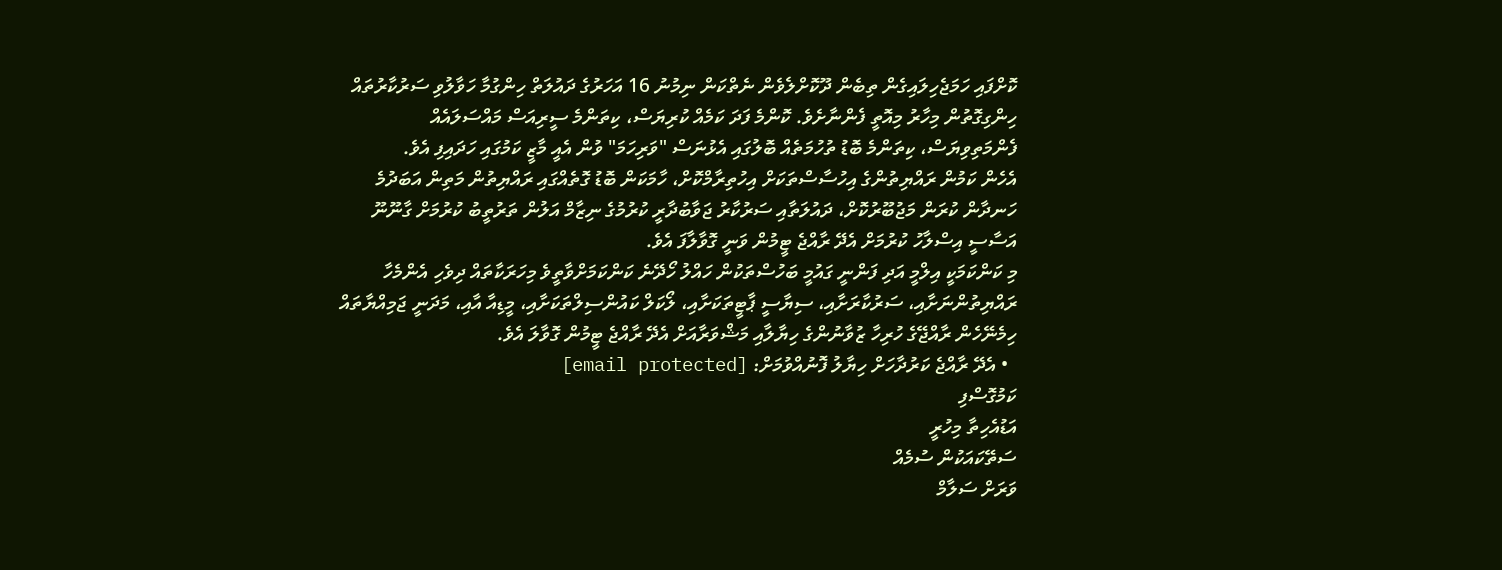ކޮށްފައި ހަމަޖެހިލައިގެން ތިބެން ދޫކޮށްލެވެން ނެތްކަން ނިމުނު 16 އަހަރުގެ ދައުލަތް ހިންގުމާ ހަވާލުވި ސަރުކާރުތައް ހިންގިގޮތުން މިހާރު މިއޮތީ ފެންނާށެވެ. ކޮންމެ ފަދަ ކަމެއް ކުރިޔަސް، ކިތަންމެ ސީރިއަސް މައްސަލައެއް ފެންމަތިވިޔަސް، ކިތަންމެ ބޮޑު ތުހުމަތެއް ބޮލުގައި އެޅުނަސް "ވަރިހަމަ" ވުން އެއީ މާޒީ ކަމުގައި ހަދައިފި އެވެ.
އެހެން ކަމުން ރައްޔިތުންގެ އިހުސާސްތަކަށް އިހުތިރާމްކޮށް، ހާމަކަން ބޮޑު ގޮތެއްގައި ރައްޔިތުން މަތިން އަބަދުމެ ހަނދާން ކުރަން މަޖުބޫރުކޮށް، ދައުލަތާއި ސަރުކާރު ޖަވާބުދާރީ ކުރުމުގެ ނިޒާމް އަލުން ތަރުތީބު ކުރުމަށް ގާނޫނޫ އަސާސީ އިސްލާހު ކުރުމަށް އެދޭ ރާއްޖެ ޓީމުން ވަނީ ގޮވާލާފަ އެވެ.
މި ކަންކަމަކީ އިލްމީ އަދި ފަންނީ ގައުމީ ބަހުސްތަކުން ހައްލު ހޯދޭނެ ކަންކަމަށްވާތީވެ މިހަރަކާތައް ދިވެހި އެންމެހާ ރައްޔިތުންނަށާއި، ސަރުކާރަށާއި، ސިޔާސީ ޕާޓީތަކަށާއި، ލޯކަލް ކައުންސިލްތަކަށާއި، މީޑިއާ އާއި، މަދަނީ ޖަމިއްޔާތައް ހިމެނޭހެން ރާއްޖޭގެ ހުރިހާ ޒުވާނުންގެ ހިޔާލާއި މަޝްވަރާއަށް އެދޭ ރާއްޖެ ޓީމުން ގޮވާލަ އެވެ.
  • އެދޭ ރާއްޖެ ކަރުދާހަށް ހިޔާލު ފޮނުއްވުމަށް: [email protected]
ކަމުގޮސްފި
އަޑުއެހިތާ މިހުރީ
ސަތޭކައަކުން ސުމެއް
ވަރަށް ސަލާމް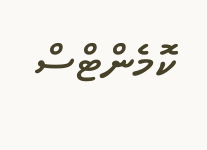ކޮމެންޓްސް